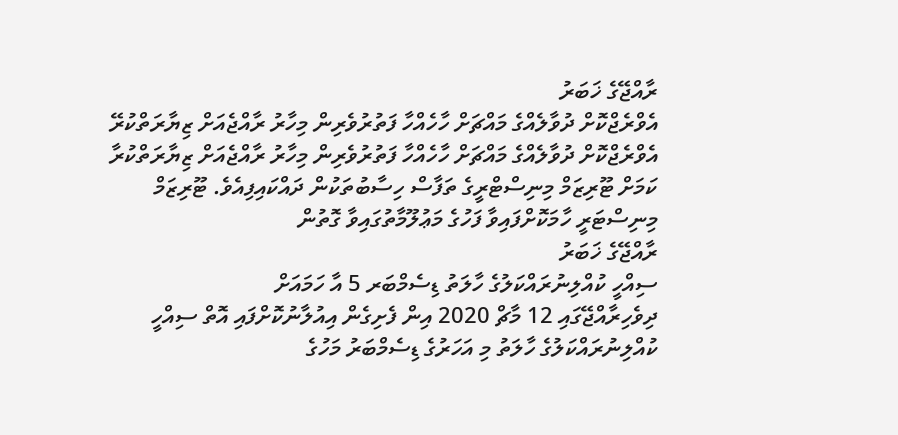ރާއްޖޭގެ ޚަބަރު
އެވްރެޖްކޮށް ދުވާލެއްގެ މައްޗަށް ހާހެއްހާ ފަތުރުވެރިން މިހާރު ރާއްޖެއަށް ޒިޔާރަތްކުރޭ
އެވްރެޖްކޮށް ދުވާލެއްގެ މައްޗަށް ހާހެއްހާ ފަތުރުވެރިން މިހާރު ރާއްޖެއަށް ޒިޔާރަތްކުރާ ކަމަށް ޓޫރިޒަމް މިނިސްޓްރީގެ ތަފާސް ހިސާބުތަކުން ދައްކައިފިއެވެ. ޓޫރިޒަމް މިނިސްޓަރީ ހާމަކޮށްފައިވާ ފަހުގެ މަޢުލޫމާތުގައިވާ ގޮތުން
ރާއްޖޭގެ ޚަބަރު
ސިއްހީ ކުއްލިނުރައްކަލުގެ ހާލަތު ޑިސެމްބަރ 5 އާ ހަމައަށް
ދިވެހިރާއްޖޭގައި 12 މާޗް 2020 އިން ފެށިގެން އިއުލާނުކޮށްފައި އޮތް ސިއްހީ ކުއްލިނުރައްކަލުގެ ހާލަތު މި އަހަރުގެ ޑިސެމްބަރު މަހުގެ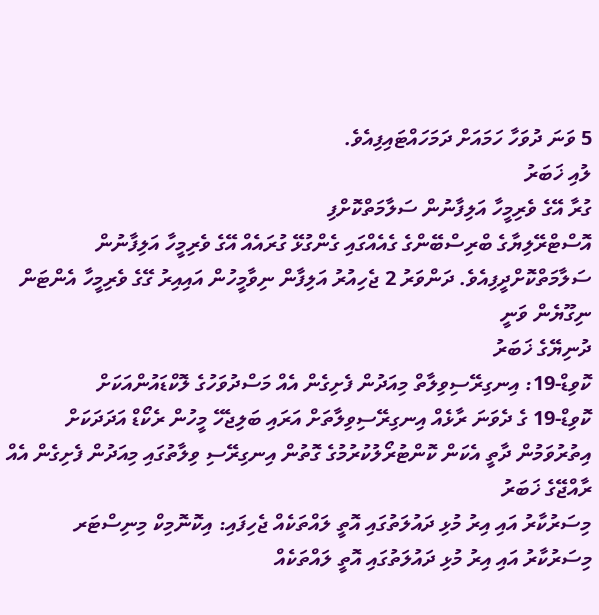5 ވަނަ ދުވަހާ ހަމައަށް ދަމަހައްޓައިފިއެވެ.
ލުއި ޚަބަރު
ގުރާ އޭގެ ވެރިމީހާ އަލިފާނުން ސަލާމަތްކޮށްފި
އޮސްޓްރޭލިޔާގެ ބްރިސްބޭންގެ ގެއެއްގައި ގެންގުޅޭ ގުރައެއް އޭގެ ވެރިމީހާ އަލިފާނުން ސަލާމަތްކޮށްދީފިއެވެ. ދަންވަރު 2 ޖެހިއުރު އަލިފާން ނިވާމީހުން އައިއިރު ގޭގެ ވެރިމީހާ އެންޓަން ނިގޫޔެން ވަނީ
ދުނިޔޭގެ ޚަބަރު
ކޮވިޑް-19: އިނގިރޭސިވިލާތް މިއަދުން ފެށިގެން އެއް މަސްދުވަހުގެ ލޮކްޑައުންއަކަށް
ކޮވިޑް-19 ގެ ދެވަނަ ރާޅެއް އިނގިރޭސިވިލާތަށް އަރައި ބަލިޖެހޭ މީހުން ރެކޯޑް އަދަދަކަށް އިތުރުވަމުން ދާތީ އެކަން ކޮންޓުރޯލުކުރުމުގެ ގޮތުން އިނގިރޭސި ވިލާތުގައި މިއަދުން ފެށިގެން އެއް
ރާއްޖޭގެ ޚަބަރު
މިސަރުކާރު އައި އިރު މުޅި ދައުލަތުގައި އޮތީ ލައްތަކެއް ޖެހިފައި: އިކޮނޮމިކް މިނިސްޓަރ
މިސަރުކާރު އައި އިރު މުޅި ދައުލަތުގައި އޮތީ ލައްތަކެއް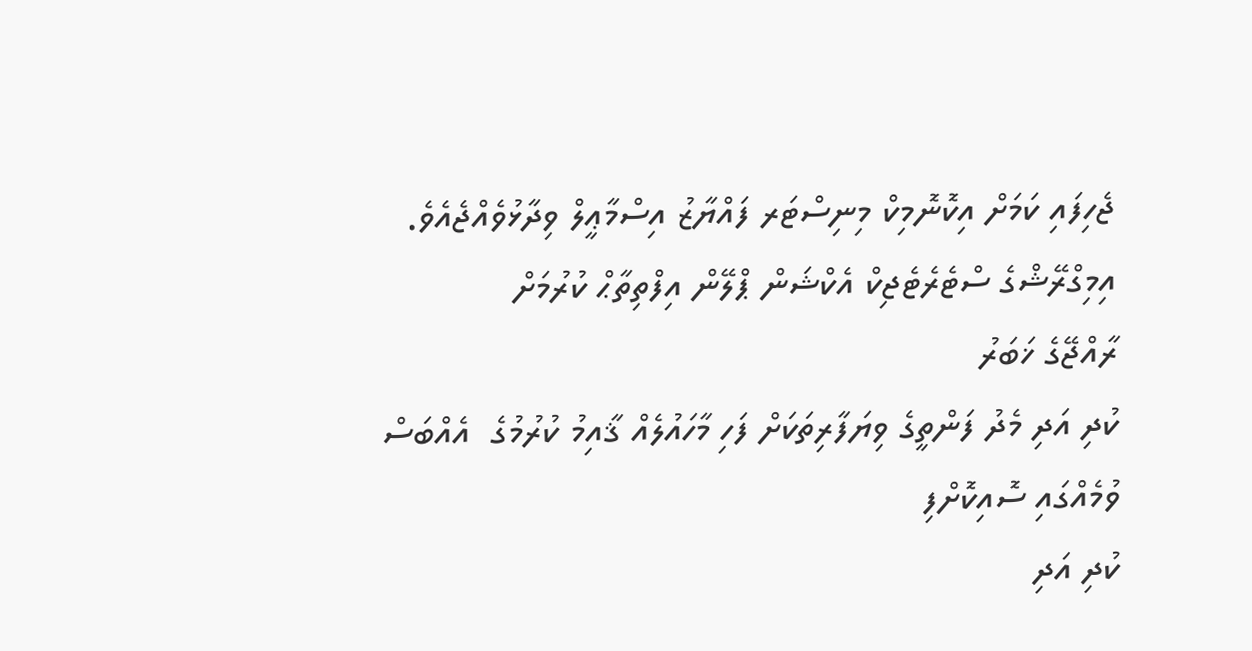ޖެހިފައި ކަމަށް އިކޮނޮމިކް މިނިސްޓަރ ފައްޔާޒު އިސްމާޢީލް ވިދާޅުވެއްޖެއެވެ.  އިމިގްރޭޝްގެ ސްޓެރެޓެޖިކް އެކްޝަން ޕްލޭން އިފްތިތާޙް ކުރުމަށް
ރާއްޖޭގެ ޚަބަރު
ކުދި އަދި މެދު ފަންތީގެ ވިޔަފާރިތަކަށް ފަހި މާހައުލެއް ޤާއިމު ކުރުމުގެ  އެއްބަސް ވުމެއްގައި ސޮއިކޮށްފި
ކުދި އަދި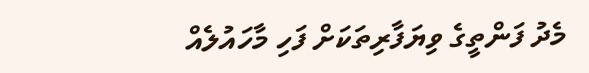މެދު ފަންތީގެ ވިޔަފާރިތަކަށް ފަހި މާހައުލެއް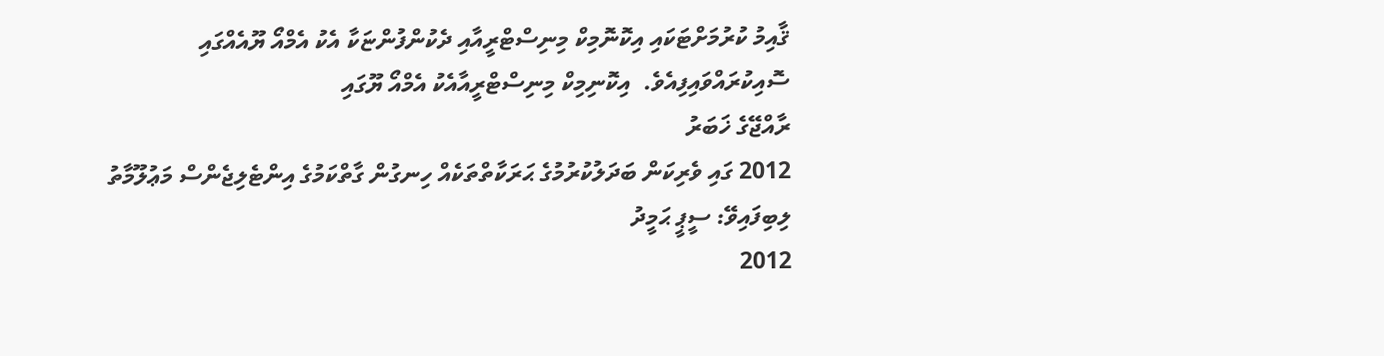ޤާއިމު ކުރުމަށްޓަކައި އިކޮނޮމިކް މިނިސްޓްރީއާއި ދެކުންފުންޏަކާ އެކު އެމްއޯ ޔޫއެއްގައި ސޮއިކުރައްވައިފިއެވެ.  އިކޮނިމިކް މިނިސްޓްރީއާއެކު އެމްއޯ ޔޫގައި
ރާއްޖޭގެ ޚަބަރު
2012 ގައި ވެރިކަން ބަދަލުކުރުމުގެ ޙަރަކާތްތަކެއް ހިނގުން ގާތްކަމުގެ އިންޓެލިޖެންސް މަޢުލޫމާތު ލިބިފައިވޭ: ސީޕީ ޙަމީދު
2012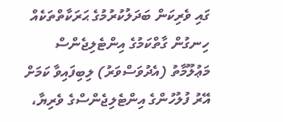ގައި ވެރިކަން ބަދަލުކުރުމުގެ ޙަރަކާތްތަކެއް ހިނގުން ގާތްކަމުގެ އިންޓެލިޖެންސް މަޢުލޫމާތު (އެދުވަސްވަރު) ލިބިފައިވާ ކަމަށް އޭރު ފުލުހުންގެ އިންޓެލިޖެންސްގެ ވެރިޔާ،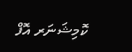ކޮމިޝަނަރ އޮފް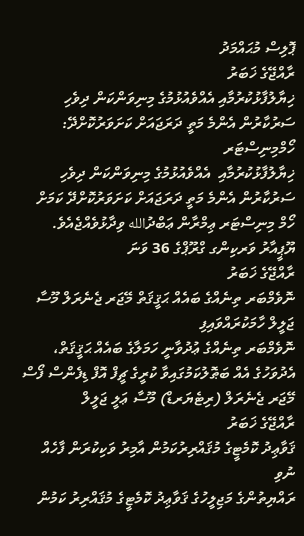ޕޮލިސް މުޙައްމަދު
ރާއްޖޭގެ ޚަބަރު
ޚިޔާލުފާޅުކުރުމާއި އެއްވެއުޅުމުގެ މިނިވަންކަން ދިވެހި ސަރުކާރުން އެންމެ މަތީ ދަރަޖައަށް ކަށަވަރުކޮށްދޭ: ހޯމްމިނިސްޓަރ
ޚިޔާލުފާޅުކުރުމާއި  އެއްވެއުޅުމުގެ މިނިވަންކަން ދިވެހި ސަރުކާރުން އެންމެ މަތީ ދަރަޖައަށް ކަށަވަރުކޮށްދޭ ކަމަށް ހޯމް މިނިސްޓަރ ޢިމްރާން ޢަބްދުالله ވިދާޅުވެއްޖެއެވެ.  ޔޫޕީއާރު ވަރކިންގ ގްރޫޕްގެ 36 ވަނަ
ރާއްޖޭގެ ޚަބަރު
ނޮވެމްބަރ ތިނެއްގެ ބައެއް ޙަޤީޤަތް މޭޖަރ ޖެނެރަލް މޫސާ ޖަލީލް ހާމަކުރައްވައިފި
ނޮވެމްބަރ ތިނެއްގެ ޢުދުވާނީ ހަމަލާގެ ބައެއް ޙަޤީޤަތް، އެދުވަހުގެ އެއް ބަޠޮލުކަމުގައިވާ ކުރީގެ ޗީފް އޮފް ޑިފެންސް ފޯސް މޭޖަރ ޖެނެރަލް (ރިޓެޔަރޑް) މޫސާ ޢަލީ ޖަލީލް
ރާއްޖޭގެ ޚަބަރު
ޤަވާޢިދު ކޮމެޓީގެ މުޤައްރިރުކަމުން އާމިރު ވަކިކުރަން ފާހެއް ނުވި
ރައްޔިތުންގެ މަޖިލީހުގެ ޤަވާޢިދު ކޮމެޓީގެ މުޤައްރިރު ކަމުން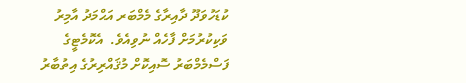ކުޑަހުވަދޫ ދާއިރާގެ މެމްބަރ އަޙްމަދު އާމިރު ވަކިކުރުމަށް ފާހެއް ނުވިއެވެ.  އެކޮމެޓީގެ ފަސްމެމްބަރު ސޮއިކޮށް މުޤައްރިރުގެ އިތުބާރު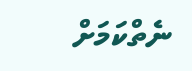ނެތްކަމަށް